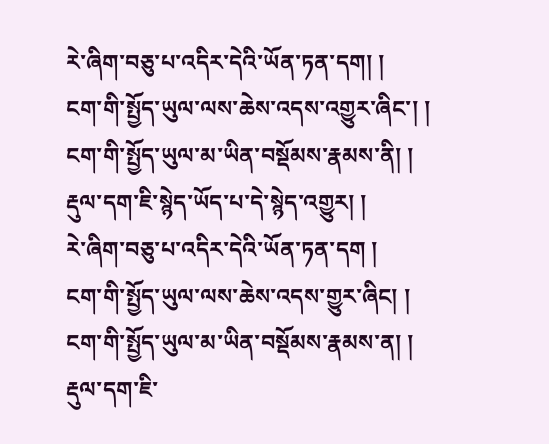རེ་ཞིག་བཅུ་པ་འདིར་དེའི་ཡོན་ཏན་དག། །
ངག་གི་སྤྱོད་ཡུལ་ལས་ཆེས་འདས་འགྱུར་ཞིང་། །
ངག་གི་སྤྱོད་ཡུལ་མ་ཡིན་བསྡོམས་རྣམས་ནི། །
རྡུལ་དག་ཇི་སྙེད་ཡོད་པ་དེ་སྙེད་འགྱུར། །
རེ་ཞིག་བཅུ་པ་འདིར་དེའི་ཡོན་ཏན་དག །
ངག་གི་སྤྱོད་ཡུལ་ལས་ཆེས་འདས་གྱུར་ཞིང། །
ངག་གི་སྤྱོད་ཡུལ་མ་ཡིན་བསྡོམས་རྣམས་ན། །
རྡུལ་དག་ཇི་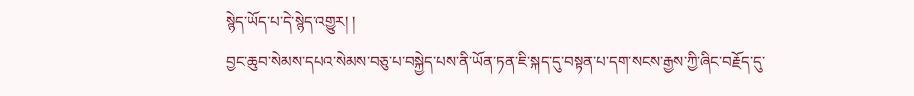སྙེད་ཡོད་པ་དེ་སྙེད་འགྱུར། །
བྱང་ཆུབ་སེམས་དཔའ་སེམས་བཅུ་པ་བསྐྱེད་པས་ནི་ཡོན་ཏན་ཇི་སྐད་དུ་བསྟན་པ་དག་སངས་རྒྱས་ཀྱི་ཞིང་བརྗོད་དུ་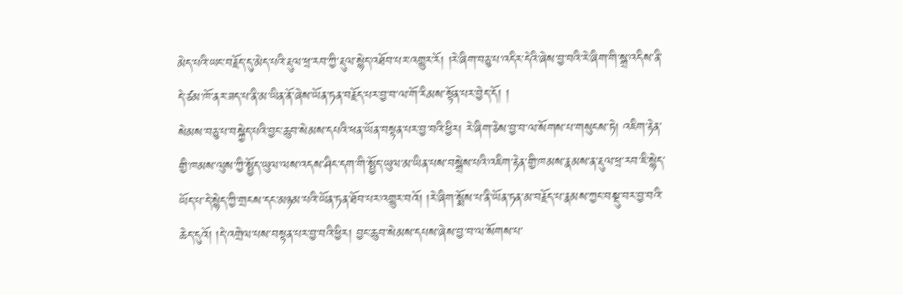མེད་པའི་ཡང་བརྗོད་དུ་མེད་པའི་རྡུལ་ཕྲ་རབ་ཀྱི་རྡུལ་སྙེད་འཐོབ་པར་འགྱུར་རོ། །རེ་ཞིག་བཅུ་པ་འདིར་དེའི་ཞེས་བྱ་བའི་རེ་ཞིག་གི་སྒྲ་འདིས་ནི་དེ་ཙམ་ཁོ་ནར་ཟད་པ་ནི་མ་ཡིན་ནོ་ཞེས་ཡོན་ཏན་བརྗོད་པར་བྱ་བ་ལ་གོ་རིམས་སྟོན་པར་བྱེད་དོ། །
སེམས་བཅུ་པ་བསྐྱེད་པའི་བྱང་ཆུབ་སེམས་དཔའི་ཕན་ཡོན་བསྟན་པར་བྱ་བའི་ཕྱིར། རེ་ཞིག་ཅེས་བྱ་བ་ལ་སོགས་པ་གསུངས་ཏེ། འཇིག་རྟེན་གྱི་ཁམས་ལུས་ཀྱི་སྤྱོད་ཡུལ་ལས་འདས་ཤིང་དག་གི་སྤྱོད་ཡུལ་མ་ཡིན་པས་བསྒྲེས་པའི་འཇིག་རྟེན་གྱི་ཁམས་རྣམས་ན་རྡུལ་ཕྲ་རབ་ཇི་སྙེད་ཡོད་པ་དེ་སྙེད་ཀྱི་གྲངས་དང་མཉམ་པའི་ཡོན་ཏན་ཐོབ་པར་འགྱུར་བའོ། །རེ་ཞིག་སྨོས་པ་ནི་ཡོན་ཏན་མ་བརྗོད་པ་རྣམས་ཀྱང་བསྡུ་བར་བྱ་བའི་ཆེད་དུའོ། །དེ་འགྲེལ་པས་བསྟན་པར་བྱ་བའི་ཕྱིར། བྱང་ཆུབ་སེམས་དཔས་ཞེས་བྱ་བ་ལ་སོགས་པ་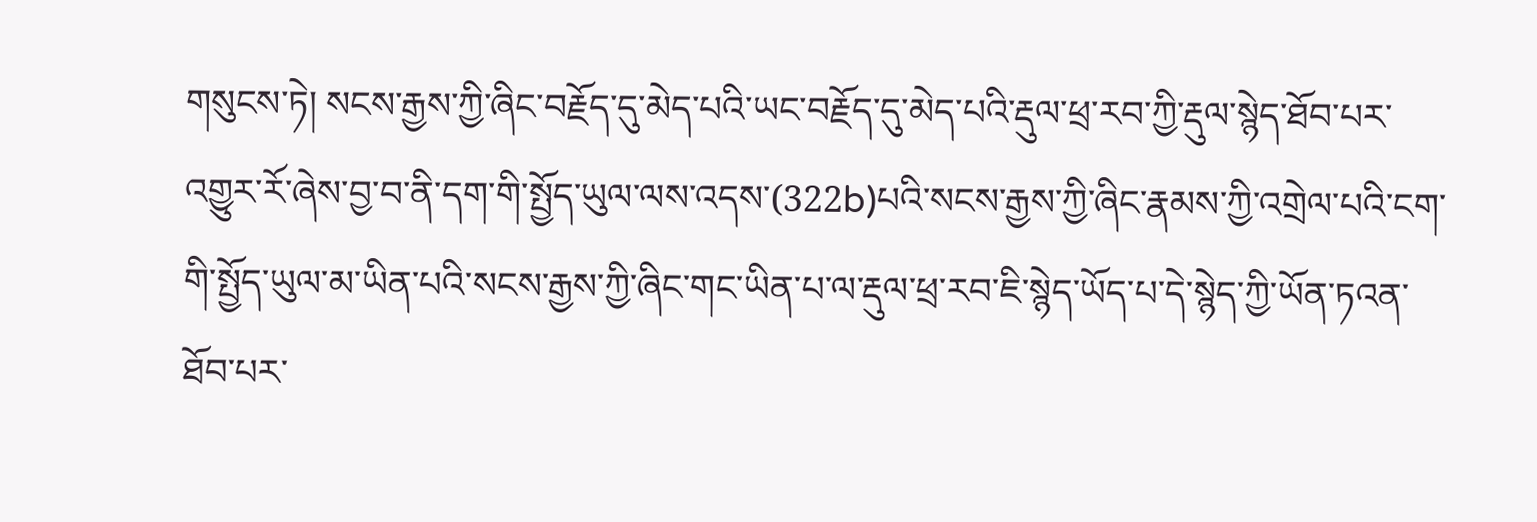གསུངས་ཏེ། སངས་རྒྱས་ཀྱི་ཞིང་བརྗོད་དུ་མེད་པའི་ཡང་བརྗོད་དུ་མེད་པའི་རྡུལ་ཕྲ་རབ་ཀྱི་རྡུལ་སྙེད་ཐོབ་པར་འགྱུར་རོ་ཞེས་བྱ་བ་ནི་དག་གི་སྤྱོད་ཡུལ་ལས་འདས་(322b)པའི་སངས་རྒྱས་ཀྱི་ཞིང་རྣམས་ཀྱི་འགྲེལ་པའི་ངག་གི་སྤྱོད་ཡུལ་མ་ཡིན་པའི་སངས་རྒྱས་ཀྱི་ཞིང་གང་ཡིན་པ་ལ་རྡུལ་ཕྲ་རབ་ཇི་སྙེད་ཡོད་པ་དེ་སྙེད་ཀྱི་ཡོན་ཏའན་ཐོབ་པར་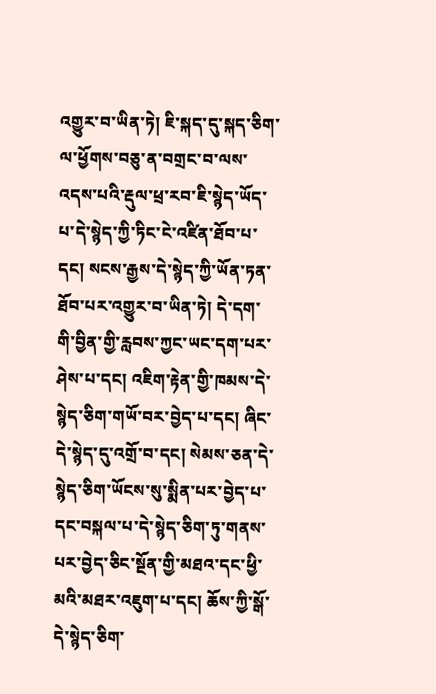འགྱུར་བ་ཡིན་ཏེ། ཇི་སྐད་དུ་སྐད་ཅིག་ལ་ཕྱོགས་བཅུ་ན་བགྲང་བ་ལས་འདས་པའི་རྡུལ་ཕྲ་རབ་ཇི་སྙེད་ཡོད་པ་དེ་སྙེད་ཀྱི་ཏིང་ངེ་འཛིན་ཐོབ་པ་དང། སངས་རྒྱས་དེ་སྙེད་ཀྱི་ཡོན་ཏན་ཐོབ་པར་འགྱུར་བ་ཡིན་ཏེ། དེ་དག་གི་བྱིན་གྱི་རླབས་ཀྱང་ཡང་དག་པར་ཤེས་པ་དང། འཇིག་རྟེན་གྱི་ཁམས་དེ་སྙེད་ཅིག་གཡོ་བར་བྱེད་པ་དང། ཞིང་དེ་སྙེད་དུ་འགྲོ་བ་དང། སེམས་ཅན་དེ་སྙེད་ཅིག་ཡོངས་སུ་སྨིན་པར་བྱེད་པ་དང་བསྐལ་པ་དེ་སྙེད་ཅིག་ཏུ་གནས་པར་བྱེད་ཅིང་སྔོན་གྱི་མཐའ་དང་ཕྱི་མའི་མཐར་འཇུག་པ་དང། ཆོས་ཀྱི་སྒོ་དེ་སྙེད་ཅིག་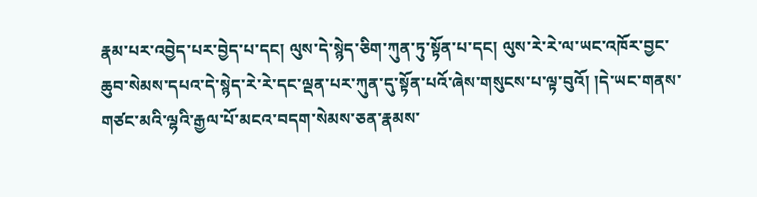རྣམ་པར་འབྱེད་པར་བྱེད་པ་དང། ལུས་དེ་སྙེད་ཅིག་ཀུན་ཏུ་སྟོན་པ་དང། ལུས་རེ་རེ་ལ་ཡང་འཁོར་བྱང་ཆུབ་སེམས་དཔའ་དེ་སྙེད་རེ་རེ་དང་ལྡན་པར་ཀུན་དུ་སྟོན་པའོ་ཞེས་གསུངས་པ་ལྟ་བུའོ། །དེ་ཡང་གནས་གཙང་མའི་ལྷའི་རྒྱལ་པོ་མངའ་བདག་སེམས་ཅན་རྣམས་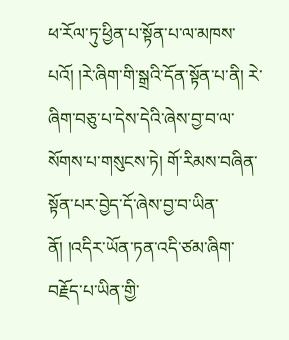ཕ་རོལ་ཏུ་ཕྱིན་པ་སྟོན་པ་ལ་མཁས་པའོ། །རེ་ཞིག་གི་སྒྲའི་དོན་སྟོན་པ་ནི། རེ་ཞིག་བཅུ་པ་དེས་དེའི་ཞེས་བྱ་བ་ལ་སོགས་པ་གསུངས་ཏེ། གོ་རིམས་བཞིན་སྟོན་པར་བྱེད་དོ་ཞེས་བྱ་བ་ཡིན་ནོ། །འདིར་ཡོན་ཏན་འདི་ཙམ་ཞིག་བརྗོད་པ་ཡིན་གྱི་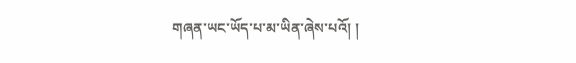གཞན་ཡང་ཡོད་པ་མ་ཡིན་ཞེས་པའོ། །